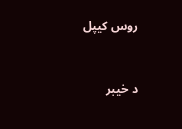روس کیپل


د خیبر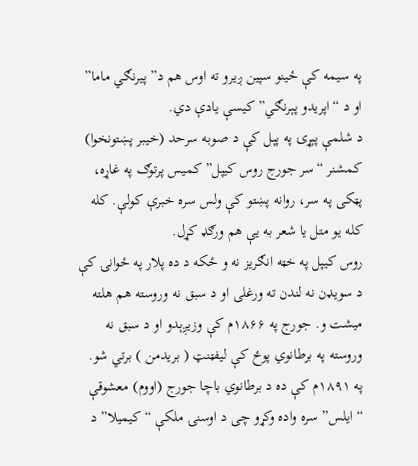په سیمه کې ځینو سپین ږیرو ته اوس هم د” پیرنګي ماما” او د “اپریدو پېرنګي” کیسې یادې دي.
د شلمې پېړۍ په پېل کې د صوبه سرحد (خیبر پښتونخوا) کمشنر “سر جورج روس کیپل” کمیس پرتوګ په غاړه، پټکی په سر، روانه پښتو کې ولس سره خبرې کولې. کله کله یو متل یا شعر به يې هم ورګډ کړل.
روس کیپل په خټه انګریز نه و ځکه د ده پلار په ځوانۍ کې د سویډن نه لندن ته ورغلی او د سبق نه وروسته هم هلته میشت و. جورج په ۱۸۶۶م کې وزیږېدو او د سبق نه وروسته په برطانوي پوځ کې لیفټنټ ( بریدمن ) برتي شو. په ۱۸۹۱م کې ده د برطانوي باچا جورج (اووم) معشوقې “ایلس” سره واده وکړو چی د اوسنۍ ملکې “کیمیلا” د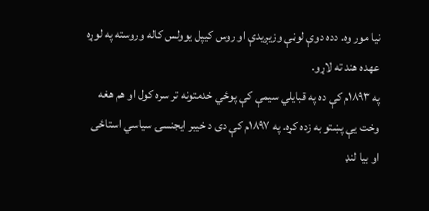نیا مور وه. دده دوې لوڼې وزیږیدې او روس کیپل یوولس کاله وروسته په لوړه عهده هند ته لاړو.
په ۱۸۹۳م کې ده په قبایلي سیمې کې پوځي خدمتونه تر سره کول او هم هغه وخت يې پښتو ‌به زده کړه. په ۱۸۹۷م کې دی د خیبر ایجنسۍ سیاسي استاځی او بیا لنډ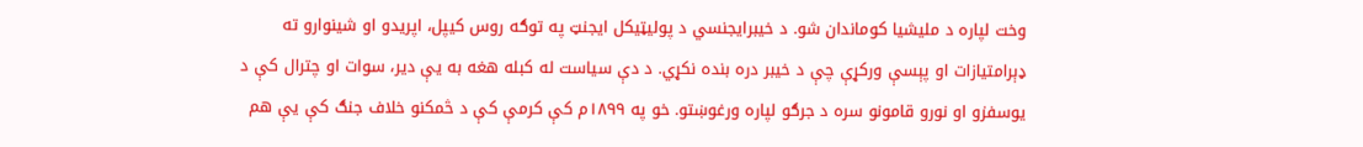وخت لپاره د ملیشیا کوماندان شو. د خیبرایجنسي د پولیټیکل ایجنټ په توګه روس کیپل، اپریدو او شینوارو ته ډېرامتیازات او پېسې ورکړې چې د خیبر دره بنده نکړي. د دې سیاست له کبله هغه به يې دیر، سوات او چترال کې د یوسفزو او نورو قامونو سره د جرګو لپاره ورغوښتو. خو په ۱۸۹۹م کې کرمې کې د څمکنو خلاف جنګ کې يې هم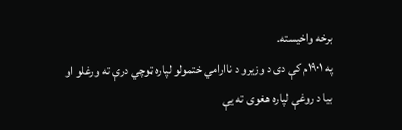برخه واخیسته.
په ۱۹۰۱م کې دی د وزیرو د ناارامي ختمولو لپاره ټوچي درې ته ورغلو او بیا د روغې لپاره هغوی ته يې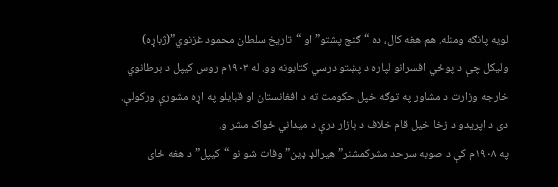لویه پانګه ومنله. هم هغه کال، ده “ګنج پشتو” او “تاریخ سلطان محمود غزنوي”(ژباړه) ولیکل چې د پوځي افسرانو لپاره د پښتو درسي کتابونه وو. له ۱۹۰۳م روس کیپل د برطانوي خارجه وزارت د مشاور په توګه خپل حکومت ته د افغانستان او قبایلو په اړه مشورې ورکولې. دی د اپریدو د زخا خیل قام خلاف د بازار درې د میداني ځواک مشر و.
په ۱۹۰۸م کې د صوبه سرحد مشرکمشنر”هیرالډ ډین” وفات شو نو “کیپل” د هغه ځای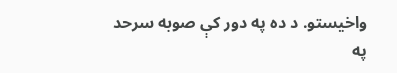واخیستو. د ده په دور کې صوبه سرحد په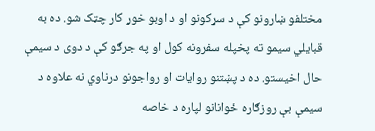مختلفو ښارونو کې د سړکونو او د اوبو خوړ کار چټک شو. ده به قبایلي سیمو ته پخپله سفرونه کول او په جرګو کې د دوی د سیمې حال اخیستو. ده د پښتنو روایات او رواجونو درناوي نه علاوه د سیمې بې روزګاره ځوانانو لپاره د خاصه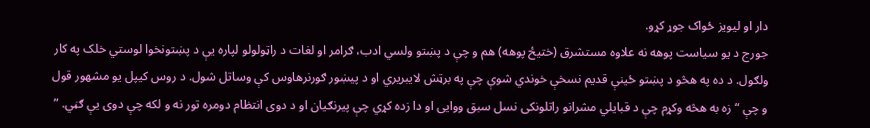دار او لیویز ځواک جوړ کړو.
جورج د یو سیاست پوهه نه علاوه مستشرق (ختیځ پوهه) هم و چې د پښتو ولسي ادب، ګرامر او لغات د راټولولو لپاره يې د پښتونخوا لوستي خلک په کار ولګول. د ده په هڅو د پښتو ځینې قدیم نسخې خوندي شوې چې په برټش لایبریري او د پیښور ګورنرهاوس کې وساتل شول. د روس کیپل یو مشهور قول و چې “زه به هڅه وکړم چې د قبایلي مشرانو راتلونکی نسل سبق ووایی او دا زده کړي چې پیرنګیان او د دوی انتظام دومره تور نه و لکه چې دوی يې ګڼي. ”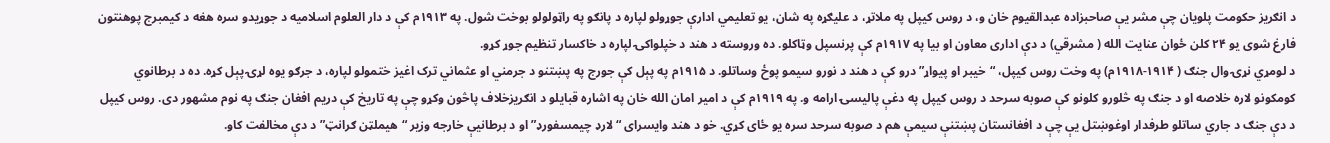د انګریز حکومت پلویان چې مشر يې صاحبزادہ عبدالقیوم خان و، د روس کیپل په ملاتړ، د علیګړه په شان، یو تعلیمي ادارې جوړولو لپاره د پانګو په راټولولو بوخت شول. په ۱۹۱۳م کې د دار العلوم اسلامیه د جوړیدو سره هغه د کیمبرج پوهنتون فارغ شوی یو ۲۴ کلن ځوان عنایت الله ( مشرقي) د دې اداری معاون او بیا په ۱۹۱۷م کې پرنسپل وټاکلو. ده وروسته د هند د خپلواکۍ لپاره د خاکسار تنظیم جوړ کړو.
د لومړي نړۍ وال جنګ ( ۱۹۱۴-۱۹۱۸م) په وخت روس کیپل، “خیبر او پیواړ” درو کې د هند د نورو سیمو پوځ وساتلو. د ۱۹۱۵م په پېل کې جورج په پښتنو د جرمني او عثماني ترک اغیز ختمولو لپاره، د جرګو یوه لړۍ پېل کړه. ده د برطانوي کومکونو لاره خلاصه او د جنګ په څلورو کلونو کې صوبه سرحد د روس کیپل په دغې پالیسۍ ارامه و. په ۱۹۱۹م کې د امیر امان الله خان په اشاره قبایلو د انګریزخلاف پاڅون وکړو چې په تاریخ کې دریم افغان جنګ په نوم مشهور دی. روس کیپل د دې جنګ د جاري ساتلو طرفدار اوغوښتل يې چې د افغانستان پښتنې سیمې هم د صوبه سرحد سره یو ځای کړي. خو د هند وایسرای “لارډ چیمسفورډ” او د برطانیې خارجه وزیر “هیملټن ګرانټ” د دې مخالفت کاو.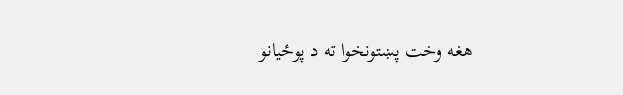هغه وخت پښتونخوا ته د پوځیانو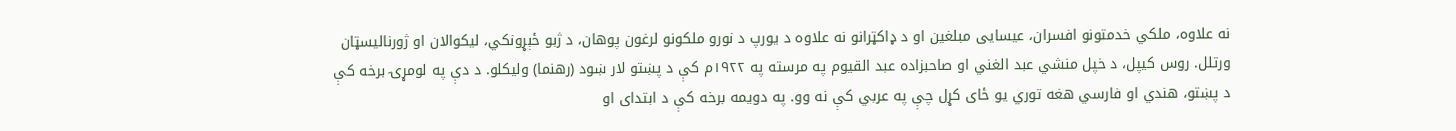نه علاوه، ملکي خدمتونو افسران، عیسایی مبلغین او د ډاکټرانو نه علاوه د یورپ د نورو ملکونو لرغون پوهان، د ‌ژبو ځېړونکي، لیکوالان او ‌ژورنالیسټان ورتلل. روس کیپل، د خپل منشي عبد الغني او صاحبزاده عبد القیوم په مرسته په ۱۹۲۲م کې د پښتو لار ښود (رهنما) ولیکلو. د دې په لومړۍ برخه کې د پښتو، هندي او فارسي هغه توري یو ځای کړل چې په عربي کې نه وو. په دویمه برخه کې د ابتدای او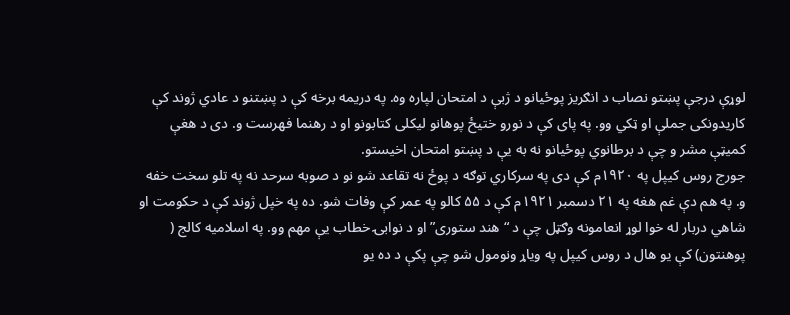لوړې درجې پښتو نصاب د انګریز پوځیانو د ‌ژبې د امتحان لپاره وه. په دریمه برخه کې د پښتنو د عادي ‌ژوند کې کاریدونکی جملې او ټکي وو. په پای کې د نورو ختیځ پوهانو لیکلی کتابونو او د رهنما فهرست و. دی د هغې کمیټې مشر و چې د برطانوي پوځیانو نه به يې د پښتو امتحان اخیستو.
جورج روس کیپل په ۱۹۲۰م کې دی په سرکاري توګه د پوځ نه تقاعد شو نو د صوبه سرحد نه په تلو سخت خفه و. په هم دې غم هغه په ۲۱ دسمبر ۱۹۲۱م کې د ۵۵ کالو په عمر کې وفات شو. ده په خپل ژ‌وند کې د حکومت او شاهي دربار له خوا لوړ انعامونه وګټل چې د “هند ستوری” او د نوابۍ خطاب يې مهم وو. په اسلامیه کالج ( پوهنتون) کې یو هال د روس کیپل په ویاړ ونومول شو چې پکې د ده یو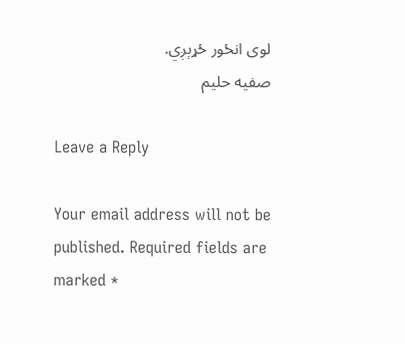لوی انځور ځړېږي.
صفیه حلیم

Leave a Reply

Your email address will not be published. Required fields are marked *